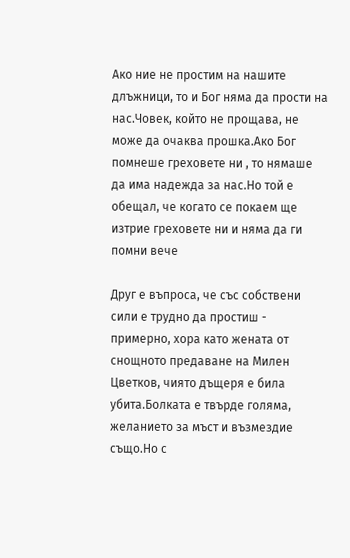Ако ние не простим на нашите длъжници, то и Бог няма да прости на нас.Човек, който не прощава, не може да очаква прошка.Ако Бог помнеше греховете ни , то нямаше да има надежда за нас.Но той е обещал, че когато се покаем ще изтрие греховете ни и няма да ги помни вече

Друг е въпроса, че със собствени сили е трудно да простиш - примерно, хора като жената от снощното предаване на Милен Цветков, чиято дъщеря е била убита.Болката е твърде голяма, желанието за мъст и възмездие също.Но с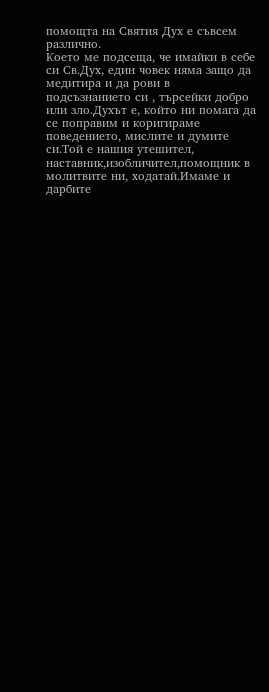помощта на Святия Дух е съвсем различно.
Което ме подсеща, че имайки в себе си Св.Дух, един човек няма защо да медитира и да рови в подсъзнанието си , търсейки добро или зло.Духът е, който ни помага да се поправим и коригираме поведението, мислите и думите си.Той е нашия утешител, наставник,изобличител,помощник в молитвите ни, ходатай.Имаме и дарбите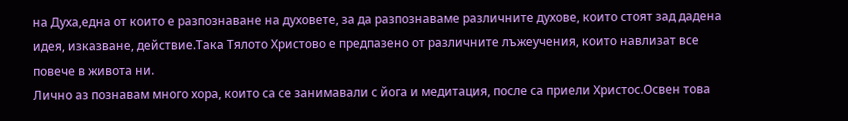на Духа,една от които е разпознаване на духовете, за да разпознаваме различните духове, които стоят зад дадена идея, изказване, действие.Така Тялото Христово е предпазено от различните лъжеучения, които навлизат все повече в живота ни.
Лично аз познавам много хора, които са се занимавали с йога и медитация, после са приели Христос.Освен това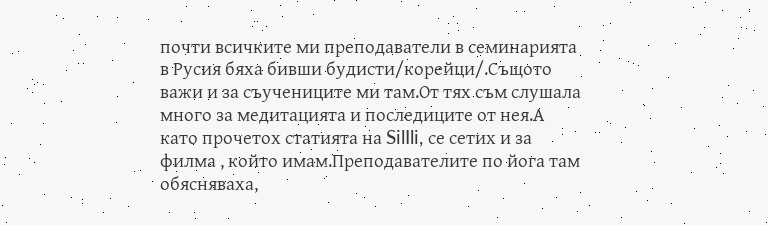почти всичките ми преподаватели в семинарията в Русия бяха бивши будисти/корейци/.Същото важи и за съучениците ми там.От тях съм слушала много за медитацията и последиците от нея.А като прочетох статията на SilIli, се сетих и за филма , който имам.Преподавателите по йога там обясняваха,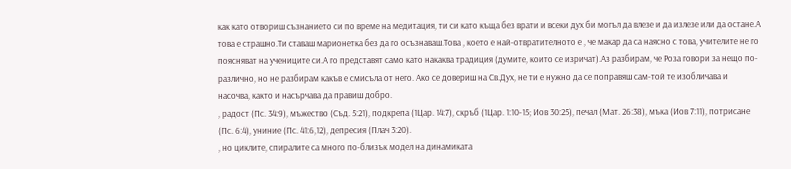как като отвориш съзнанието си по време на медитация, ти си като къща без врати и всеки дух би могъл да влезе и да излезе или да остане.А това е страшно.Ти ставаш марионетка без да го осъзнаваш.Това , което е най-отвратителното е , че макар да са наясно с това, учителите не го поясняват на учениците си.А го представят само като накаква традиция (думите, които се изричат).Аз разбирам, че Роза говори за нещо по-различно, но не разбирам какъв е смисъла от него. Ако се довериш на Св.Дух, не ти е нужно да се поправяш сам-той те изобличава и насочва, както и насърчава да правиш добро.
, радост (Пс. 34:9), мъжество (Съд. 5:21), подкрепа (1Цар. 14:7), скръб (1Цар. 1:10-15; Иов 30:25), печал (Мат. 26:38), мъка (Иов 7:11), потрисане (Пс. 6:4), униние (Пс. 41:6,12), депресия (Плач 3:20).
, но циклите, спиралите са много по-близък модел на динамиката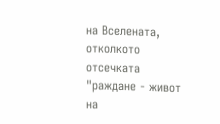на Вселената, отколкото отсечката "раждане - живот на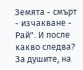Земята - смърт - изчакване - Рай". И после какво следва? За душите, на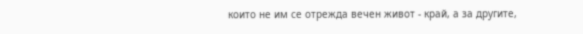които не им се отрежда вечен живот - край, а за другите,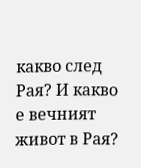какво след Рая? И какво е вечният живот в Рая?